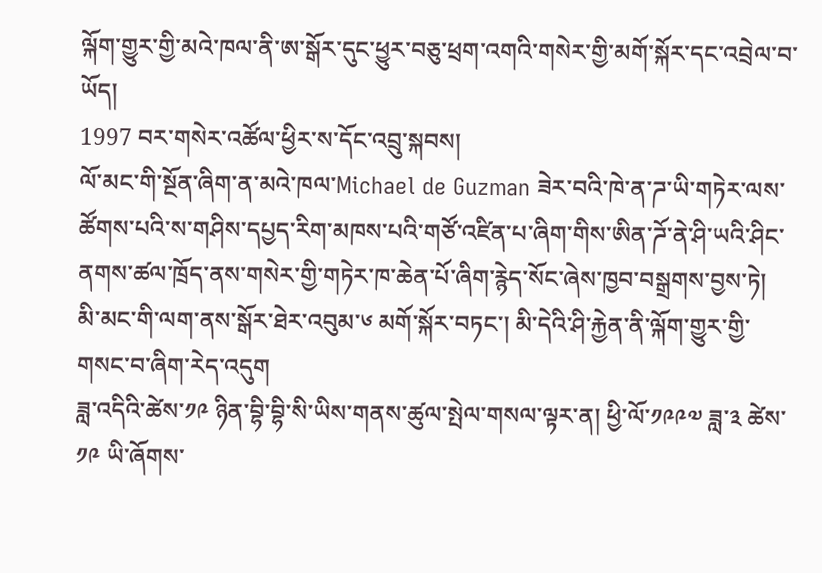ལྐོག་གྱུར་གྱི་མའེ་ཁལ་ནི་ཨ་སྒོར་དུང་ཕྱུར་བཅུ་ཕྲག་འགའི་གསེར་གྱི་མགོ་སྐོར་དང་འབྲེལ་བ་ཡོད།
1997 བར་གསེར་འཚོལ་ཕྱིར་ས་དོང་འབྲུ་སྐབས།
ལོ་མང་གི་སྔོན་ཞིག་ན་མའེ་ཁལ་Michael de Guzman ཟེར་བའི་ཁེ་ན་ཌ་ཡི་གཏེར་ལས་ཚོགས་པའི་ས་གཤིས་དཔྱད་རིག་མཁས་པའི་གཙོ་འཛིན་པ་ཞིག་གིས་ཨིན་ཌོ་ནེ་ཤི་ཡའི་ཤིང་ནགས་ཚལ་ཁྲོད་ནས་གསེར་གྱི་གཏེར་ཁ་ཆེན་པོ་ཞིག་རྙེད་སོང་ཞེས་ཁྱབ་བསྒྲགས་བྱས་ཏེ། མི་མང་གི་ལག་ནས་སྒོར་ཐེར་འབུམ་༦ མགོ་སྐོར་བཏང་། མི་དེའི་ཤི་རྐྱེན་ནི་ལྐོག་གྱུར་གྱི་གསང་བ་ཞིག་རེད་འདུག
ཟླ་འདིའི་ཚེས་༡༩ ཉིན་བྷི་བྷི་སི་ཡིས་གནས་ཚུལ་སྤེལ་གསལ་ལྟར་ན། ཕྱི་ལོ་༡༩༩༧ ཟླ་༣ ཚེས་༡༩ ཡི་ཞོགས་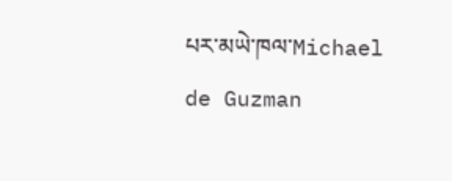པར་མཡེ་ཁལ་Michael de Guzman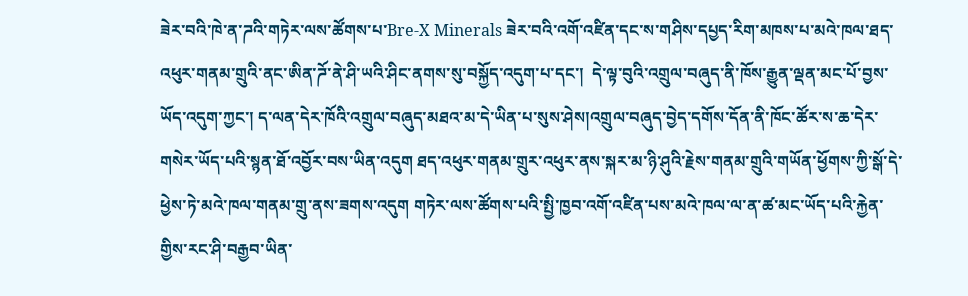ཟེར་བའི་ཁེ་ན་ཌའི་གཏེར་ལས་ཚོགས་པ་Bre-X Minerals ཟེར་བའི་འགོ་འཛིན་དང་ས་གཤིས་དཔྱད་རིག་མཁས་པ་མའེ་ཁལ་ཐད་འཕུར་གནམ་གྲུའི་ནང་ཨིན་ཌོ་ནེ་ཤི་ཡའི་ཤིང་ནགས་སུ་བསྐྱོད་འདུག་པ་དང་།  དེ་ལྟ་བུའི་འགྲུལ་བཞུད་ནི་ཁོས་རྒྱུན་ལྡན་མང་པོ་བྱས་ཡོད་འདུག་ཀྱང་། ད་ལན་དེར་ཁོའི་འགྲུལ་བཞུད་མཐའ་མ་དེ་ཡིན་པ་སུས་ཤེས།འགྲུལ་བཞུད་བྱེད་དགོས་དོན་ནི་ཁོང་ཚོར་ས་ཆ་དེར་གསེར་ཡོད་པའི་སྙན་ཐོ་འབྱོར་བས་ཡིན་འདུག ཐད་འཕུར་གནམ་གྲུར་འཕུར་ནས་སྐར་མ་ཉི་ཤུའི་རྗེས་གནམ་གྲུའི་གཡོན་ཕྱོགས་ཀྱི་སྒོ་དེ་ཕྱེས་ཏེ་མའེ་ཁལ་གནམ་གྲུ་ནས་ཟགས་འདུག གཏེར་ལས་ཚོགས་པའི་སྤྱི་ཁྱབ་འགོ་འཛིན་པས་མའེ་ཁལ་ལ་ན་ཚ་མང་ཡོད་པའི་རྐྱེན་གྱིས་རང་ཤི་བརྒྱབ་ཡིན་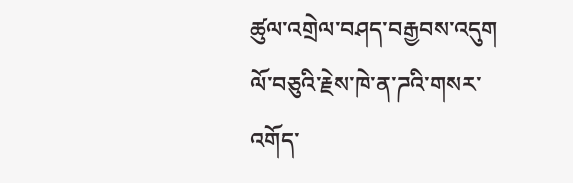ཚུལ་འགྲེལ་བཤད་བརྒྱབས་འདུག
ལོ་བཅུའི་རྗེས་ཁེ་ན་ཌའི་གསར་འགོད་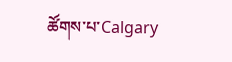ཚོགས་པ་Calgary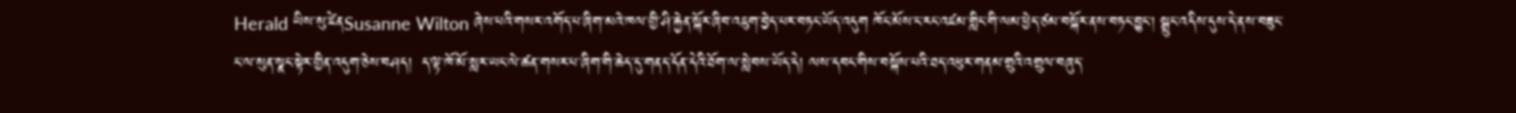Herald ཡིས་སུ་ཛེནSusanne Wilton ཞེས་པའི་གསར་འགོད་པ་ཞིག་མའེ་ཁལ་གྱི་ཤི་རྐྱེན་སྐོར་ཞིབ་འཇུག་བྱེད་པར་བཏང་ཡོད་འདུག ཁོང་མོས་ང་རང་འཛམ་གླིང་གི་ལམ་ཕྱེད་ཙམ་བསྐོར་ནས་བཏང་བྱུང་། སྒྲུང་འདིས་དུས་དེ་ནས་བཟུང་ང་ལ་སུན་སྣང་སྟེར་གྱིན་འདུག་ཅེས་བཤད།  ད་ལྟ་ཁོ་མོ་སླར་ཡང་ལེ་ཚན་གསར་པ་ཞིག་གི་ཆེད་དུ་གནད་དོན་དེའི་ཐོག་ལ་སླེབས་ཡོད་དེ། ལས་དབང་གིས་བསྐོས་པའི་ཐད་འཕུར་གནམ་གྲུའི་འགྲུལ་བཞུད་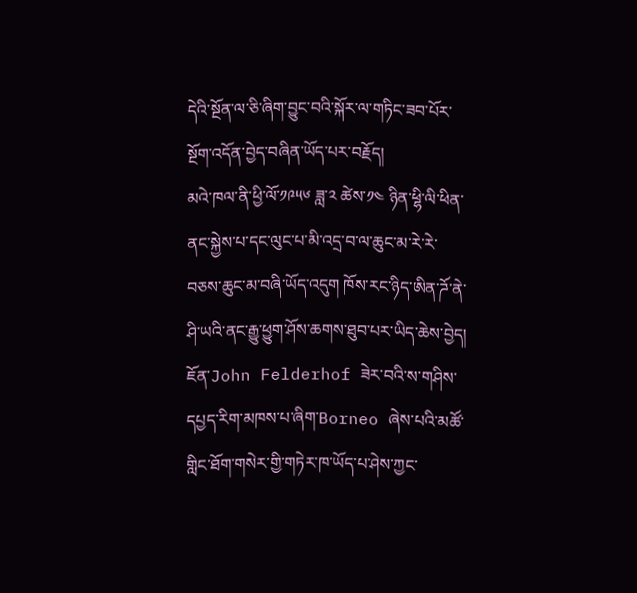དེའི་སྔོན་ལ་ཅི་ཞིག་བྱུང་བའི་སྐོར་ལ་གཏིང་ཟབ་པོར་སྔོག་འདོན་བྱེད་བཞིན་ཡོད་པར་བརྗོད།
མའེ་ཁལ་ནི་ཕྱི་ལོ་༡༩༥༦ ཟླ་༢ ཚེས་༡༤ ཉིན་ཕྷི་ལི་ཕིན་ནང་སྐྱེས་པ་དང་ལུང་པ་མི་འདྲ་བ་ལ་ཆུང་མ་རེ་རེ་བཅས་ཆུང་མ་བཞི་ཡོད་འདུག ཁོས་རང་ཉིད་ཨིན་ཌོ་ནེ་ཤི་ཡའི་ནང་རྒྱུ་ཕྱུག་ཤོས་ཆགས་ཐུབ་པར་ཡིད་ཆེས་བྱེད། ཇོན་John Felderhof ཟེར་བའི་ས་གཤིས་དཔྱད་རིག་མཁས་པ་ཞིག་Borneo ཞེས་པའི་མཚོ་གླིང་ཐོག་གསེར་གྱི་གཏེར་ཁ་ཡོད་པ་ཤེས་ཀྱང་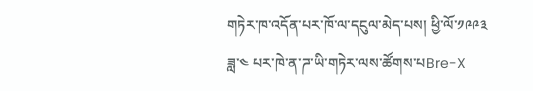གཏེར་ཁ་འདོན་པར་ཁོ་ལ་དངུལ་མེད་པས། ཕྱི་ལོ་༡༩༩༣ ཟླ་༤ པར་ཁེ་ན་ཌ་ཡི་གཏེར་ལས་ཚོགས་པBre-X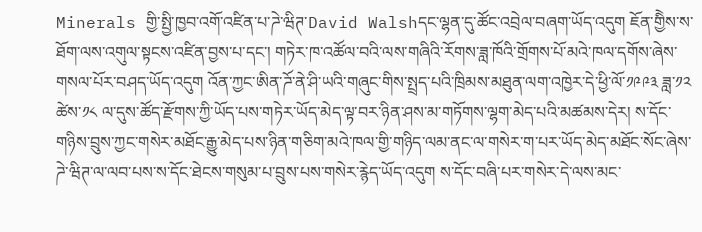Minerals གྱི་སྤྱི་ཁྱབ་འགོ་འཛིན་པ་ཌེ་ཝིཊ་David Walshདང་ལྷན་དུ་ཚོང་འབྲེལ་བཞག་ཡོད་འདུག ཇོན་གྱིེས་ས་ཐོག་ལས་འགུལ་སྟངས་འཛིན་བྱས་པ་དང་། གཏེར་ཁ་འཚོལ་བའི་ལས་གཞིའི་རོགས་ཟླ་ཁོའི་གྲོགས་པོ་མའེ་ཁལ་དགོས་ཞེས་གསལ་པོར་བཤད་ཡོད་འདུག འོན་ཀྱང་ཨིན་ཌོ་ནེ་ཤི་ཡའི་གཞུང་གིས་སྤྲད་པའི་ཁྲིམས་མཐུན་ལག་འཁྱེར་དེ་ཕྱི་ལོ་༡༩༩༣ ཟླ་༡༢ ཚེས་༡༨ ལ་དུས་ཚོད་རྫོགས་ཀྱི་ཡོད་པས་གཏེར་ཡོད་མེད་ལྟ་བར་ཉིན་ཤས་མ་གཏོགས་ལྷག་མེད་པའི་མཚམས་དེར། ས་དོང་གཉིས་བྲུས་ཀྱང་གསེར་མཐོང་རྒྱུ་མེད་པས་ཉིན་གཅིག་མའེ་ཁལ་གྱི་གཉིད་ལམ་ནང་ལ་གསེར་ག་པར་ཡོད་མེད་མཐོང་སོང་ཞེས་ཌེ་ཝིཊ་ལ་ལབ་པས་ས་དོང་ཐེངས་གསུམ་པ་བྲུས་པས་གསེར་རྙེད་ཡོད་འདུག ས་དོང་བཞི་པར་གསེར་དེ་ལས་མང་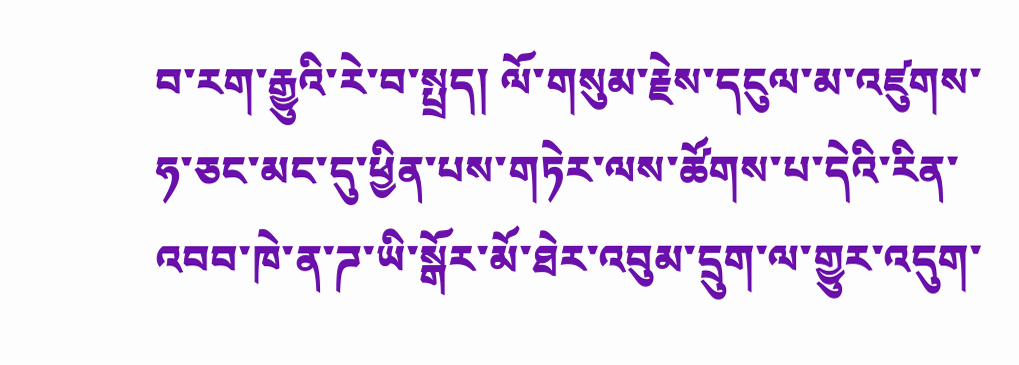བ་རག་རྒྱུའི་རེ་བ་སྤྲད། ལོ་གསུམ་རྗེས་དངུལ་མ་འཛུགས་ཧ་ཅང་མང་དུ་ཕྱིན་པས་གཏེར་ལས་ཚོགས་པ་དེའི་རིན་འབབ་ཁེ་ན་ཌ་ཡི་སྒོར་མོ་ཐེར་འབུམ་དྲུག་ལ་གྱུར་འདུག་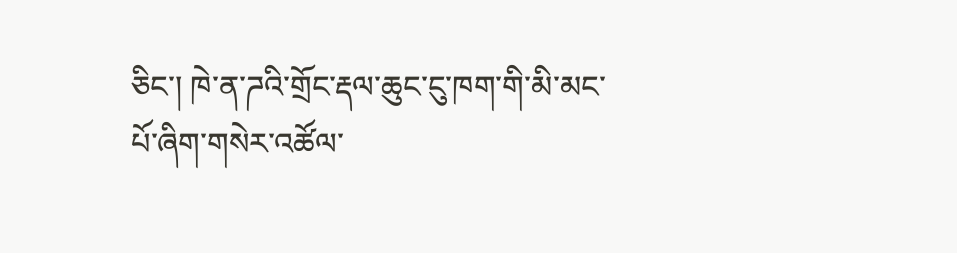ཅིང་། ཁེ་ན་ཌའི་གྲོང་རྡལ་ཆུང་ངུ་ཁག་གི་མི་མང་པོ་ཞིག་གསེར་འཚོལ་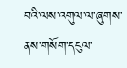བའི་ལས་འགུལ་ལ་ཞུགས་ནས་གསོག་དངུལ་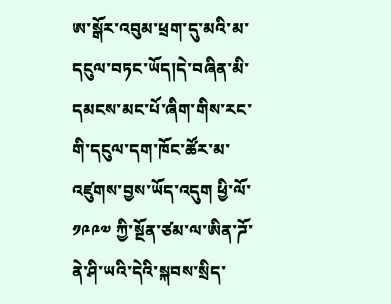ཨ་སྒོར་འབུམ་ཕྲག་དུ་མའི་མ་དངུལ་བཏང་ཡོད།དེ་བཞིན་མི་དམངས་མང་པོ་ཞིག་གིས་རང་གི་དངུལ་དག་ཁོང་ཚོར་མ་འཛུགས་བྱས་ཡོད་འདུག ཕྱི་ལོ་༡༩༩༧ ཀྱི་སྔོན་ཙམ་ལ་ཨིན་ཌོ་ནེ་ཤི་ཡའི་དེའི་སྐབས་སྲིད་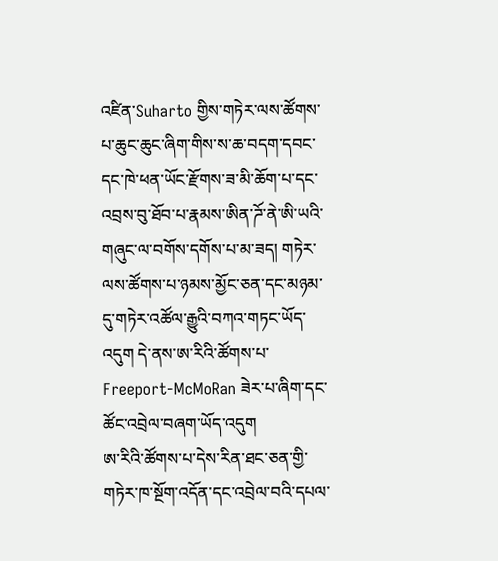འཛིན་Suharto གྱིས་གཏེར་ལས་ཚོགས་པ་ཆུང་ཆུང་ཞིག་གིས་ས་ཆ་བདག་དབང་དང་ཁེ་ཕན་ཡོང་རྫོགས་ཟ་མི་ཆོག་པ་དང་འབྲས་བུ་ཐོབ་པ་རྣམས་ཨིན་ཌོ་ནེ་ཨི་ཡའི་གཞུང་ལ་བགོས་དགོས་པ་མ་ཟད། གཏེར་ལས་ཚོགས་པ་ཉམས་མྱོང་ཅན་དང་མཉམ་དུ་གཏེར་འཚོལ་རྒྱུའི་བཀའ་གཏང་ཡོད་འདུག དེ་ནས་ཨ་རིའི་ཚོགས་པ་Freeport-McMoRan ཟེར་པ་ཞིག་དང་ཚོང་འབྲེལ་བཞག་ཡོད་འདུག
ཨ་རིའི་ཚོགས་པ་དེས་རིན་ཐང་ཅན་གྱི་གཏེར་ཁ་སྔོག་འདོན་དང་འབྲེལ་བའི་དཔལ་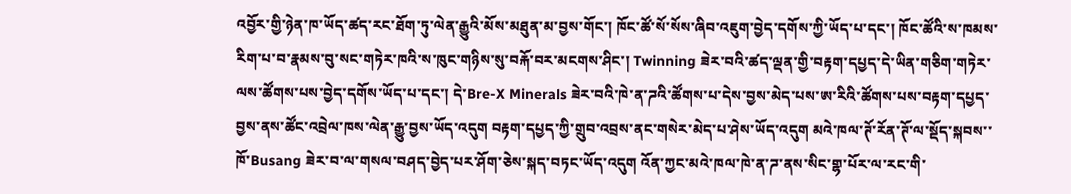འབྱོར་གྱི་ཉེན་ཁ་ཡོད་ཚད་རང་ཐོག་ཏུ་ལེན་རྒྱུའི་མོས་མཐུན་མ་བྱས་གོང་། ཁོང་ཚོ་སོ་སོས་ཞིབ་འཇུག་བྱེད་དགོས་ཀྱི་ཡོད་པ་དང་། ཁོང་ཚོའི་ས་ཁམས་རིག་པ་བ་རྣམས་བུ་སང་གཏེར་ཁའི་ས་ཁུང་གཉིས་སུ་བརྐོ་བར་མངགས་ཤིང་། Twinning ཟེར་བའི་ཚད་ལྡན་གྱི་བརྟག་དཔྱད་དེ་ཡིན་གཅིག་གཏེར་ལས་ཚོགས་པས་བྱེད་དགོས་ཡོད་པ་དང་། དེ་Bre-X Minerals ཟེར་བའི་ཁེ་ན་ཌའི་ཚོགས་པ་དེས་བྱས་མེད་པས་ཨ་རིའི་ཚོགས་པས་བརྟག་དཔྱད་བྱས་ནས་ཚོང་འབྲེལ་ཁས་ལེན་རྒྱུ་བྱས་ཡོད་འདུག བརྟག་དཔྱད་ཀྱི་གྲུབ་འབྲས་ནང་གསེར་མེད་པ་ཤེས་ཡོད་འདུག མའེ་ཁལ་ཊོ་རོན་ཊོ་ལ་སྡོད་སྐབས་་ཁོ་Busang ཟེར་བ་ལ་གསལ་བཤད་བྱེད་པར་ཤོག་ཅེས་སྐད་བཏང་ཡོད་འདུག འོན་ཀྱང་མའེ་ཁལ་ཁེ་ན་ཌ་ནས་སིང་གྷ་པོར་ལ་རང་གི་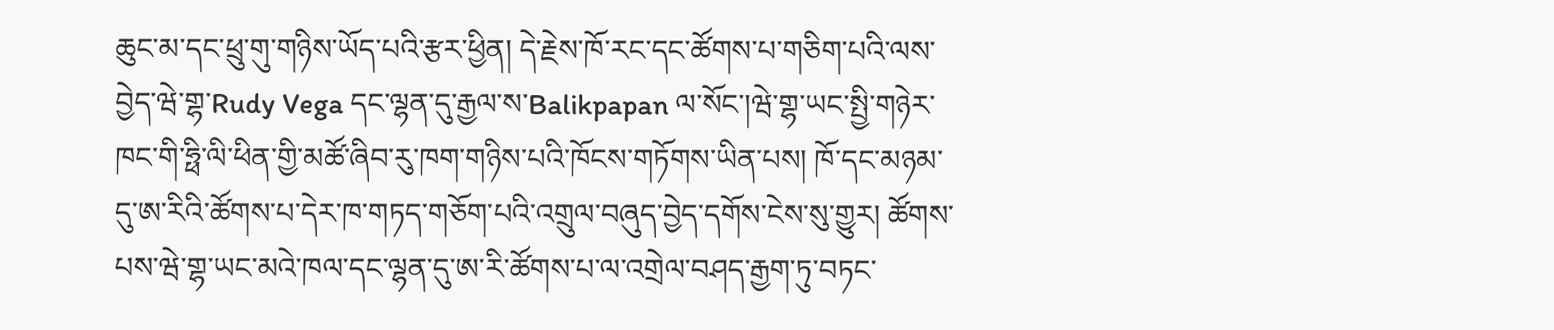ཆུང་མ་དང་ཕྲུ་གུ་གཉིས་ཡོད་པའི་རྩར་ཕྱིན། དེ་རྗེས་ཁོ་རང་དང་ཚོགས་པ་གཅིག་པའི་ལས་བྱེད་ཝེ་གྷ་Rudy Vega དང་ལྷན་དུ་རྒྱལ་ས་Balikpapan ལ་སོང་།ཝེ་གྷ་ཡང་སྤྱི་གཉེར་ཁང་གི་ཧྥི་ལི་ཕིན་གྱི་མཚོ་ཞིབ་རུ་ཁག་གཉིས་པའི་ཁོངས་གཏོགས་ཡིན་པས། ཁོ་དང་མཉམ་དུ་ཨ་རིའི་ཚོགས་པ་དེར་ཁ་གཏད་གཅོག་པའི་འགྲུལ་བཞུད་བྱེད་དགོས་ངེས་སུ་གྱུར། ཚོགས་པས་ཝེ་གྷ་ཡང་མའེ་ཁལ་དང་ལྷན་དུ་ཨ་རི་ཚོགས་པ་ལ་འགྲེལ་བཤད་རྒྱག་ཏུ་བཏང་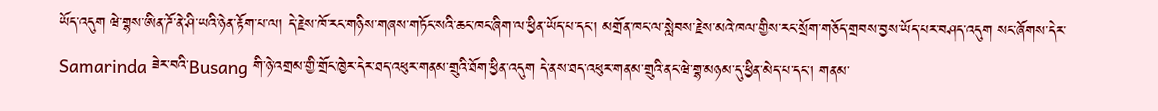ཡོད་འདུག ཝེ་གྷས་ཨིན་ཌོ་ནེ་ཤི་ཡའི་ཉེན་རྟོག་པ་ལ། དེ་རྗེས་ཁོ་རང་གཉིས་གཞས་གཏོང་སའི་ཆང་ཁང་ཞིག་ལ་ཕྱིན་ཡོད་པ་དང་། མགྲོན་ཁང་ལ་སླེབས་རྗེས་མའེ་ཁལ་གྱིས་རང་སྲོག་གཅོད་གྲབས་བྱས་ཡོད་པར་བཤད་འདུག སང་ཞོགས་དེར་Samarinda ཟེར་བའི་Busang གི་ཉེ་འགྲམ་གྱི་གྲོང་ཁྱེར་དེར་ཐད་འཕུར་གནམ་གྲུའི་ཐོག་ཕྱིན་འདུག དེ་ནས་ཐད་འཕུར་གནམ་གྲུའི་ནང་ཝེ་གྷ་མཉམ་དུ་ཕྱིན་མེད་པ་དང་། གནམ་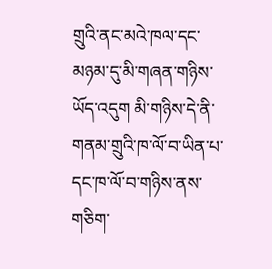གྲུའི་ནང་མའེ་ཁལ་དང་མཉམ་དུ་མི་གཞན་གཉིས་ཡོད་འདུག མི་གཉིས་དེ་ནི་གནམ་གྲུའི་ཁ་ལོ་བ་ཡིན་པ་དང་ཁ་ལོ་བ་གཉིས་ནས་གཅིག་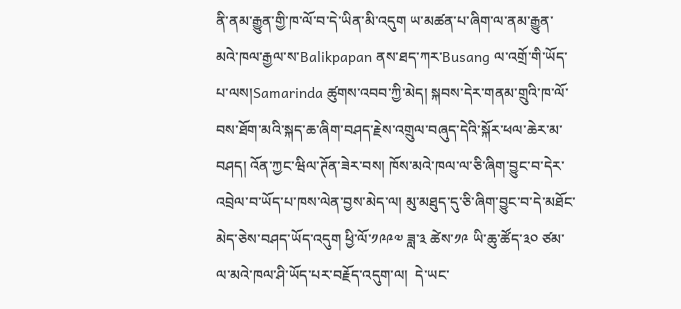ནི་ནམ་རྒྱུན་གྱི་ཁ་ལོ་བ་དེ་ཡིན་མི་འདུག ཡ་མཚན་པ་ཞིག་ལ་ནམ་རྒྱུན་མའེ་ཁལ་རྒྱལ་ས་Balikpapan ནས་ཐད་ཀར་Busang ལ་འགྲོ་གི་ཡོད་པ་ལས།Samarinda ཚུགས་འབབ་ཀྱི་མེད། སྐབས་དེར་གནམ་གྲུའི་ཁ་ལོ་བས་ཐོག་མའི་སྐད་ཆ་ཞིག་བཤད་རྗེས་འགྲུལ་བཞུད་དེའི་སྐོར་ཕལ་ཆེར་མ་བཤད། འོན་ཀྱང་ཝིལ་ཊོན་ཟེར་བས། ཁོས་མའེ་ཁལ་ལ་ཅི་ཞིག་བྱུང་བ་དེར་འབྲེལ་བ་ཡོད་པ་ཁས་ལེན་བྱས་མེད་ལ། མུ་མཐུད་དུ་ཅི་ཞིག་བྱུང་བ་དེ་མཐོང་མེད་ཅེས་བཤད་ཡོད་འདུག ཕྱི་ལོ་༡༩༩༧ ཟླ་༣ ཚེས་༡༩ ཡི་ཆུ་ཚོད་༣༠ ཙམ་ལ་མའེ་ཁལ་ཤི་ཡོད་པར་བརྗོད་འདུག་ལ།  དེ་ཡང་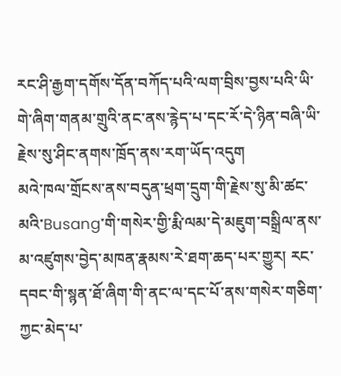རང་ཤི་རྒྱག་དགོས་དོན་བཀོད་པའི་ལག་བྲིས་བྱས་པའི་ཡི་གེ་ཞིག་གནམ་གྲུའི་ནང་ནས་རྙེད་པ་དང་རོ་དེ་ཉིན་བཞི་ཡི་རྗེས་སུ་ཤིང་ནགས་ཁྲོད་ནས་རག་ཡོད་འདུག
མའེ་ཁལ་གྲོངས་ནས་བདུན་ཕྲག་དྲུག་གི་རྗེས་སུ་མི་ཚང་མའི་Busang་གི་གསེར་གྱི་རྨི་ལམ་དེ་མཇུག་བསྒྲིལ་ནས་མ་འཛུགས་བྱེད་མཁན་རྣམས་རེ་ཐག་ཆད་པར་གྱུར། རང་དབང་གི་སྙན་ཐོ་ཞིག་གི་ནང་ལ་དང་པོ་ནས་གསེར་གཅིག་ཀྱང་མེད་པ་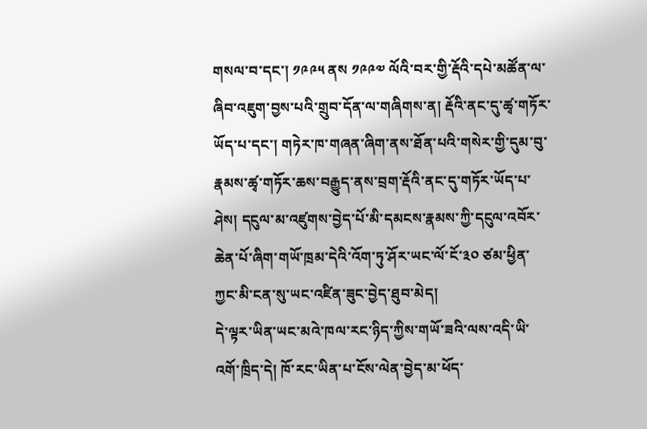གསལ་བ་དང་། ༡༩༩༥ ནས ༡༩༩༧ ལོའི་བར་གྱི་རྡོའི་དཔེ་མཚོན་ལ་ཞིབ་འཇུག་བྱས་པའི་གྲུབ་དོན་ལ་གཞིགས་ན། རྡོའི་ནང་དུ་ཚྭ་གཏོར་ཡོད་པ་དང་། གཏེར་ཁ་གཞན་ཞིག་ནས་ཐོན་པའི་གསེར་གྱི་དུམ་བུ་རྣམས་ཚྭ་གཏོར་ཆས་བརྒྱུད་ནས་བྲག་རྡོའི་ནང་དུ་གཏོར་ཡོད་པ་ཤེས། དངུལ་མ་འཛུགས་བྱེད་པོ་མི་དམངས་རྣམས་ཀྱི་དངུལ་འབོར་ཆེན་པོ་ཞིག་གཡོ་ཁྲམ་དེའི་འོག་ཏུ་ཤོར་ཡང་ལོ་ངོ་༣༠ ཙམ་ཕྱིན་ཀྱང་མི་ངན་སུ་ཡང་འཛིན་ཟུང་བྱེད་ཐུབ་མེད།
དེ་ལྟར་ཡིན་ཡང་མའེ་ཁལ་རང་ཉིད་ཀྱིས་གཡོ་ཟའི་ལས་འདི་ཡི་འགོ་ཁྲིད་དེ། ཁོ་རང་ཡིན་པ་ངོས་ལེན་བྱེད་མ་ཕོད་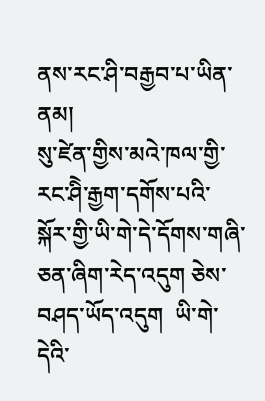ནས་རང་ཤི་བརྒྱབ་པ་ཡིན་ནམ།
སུ་ཛེན་གྱིས་མའེ་ཁལ་གྱི་རང་ཤིེ་རྒྱག་དགོས་པའི་སྐོར་གྱི་ཡི་གེ་དེ་དོགས་གཞི་ཅན་ཞིག་རེད་འདུག ཅེས་བཤད་ཡོད་འདུག  ཡི་གེ་དེའི་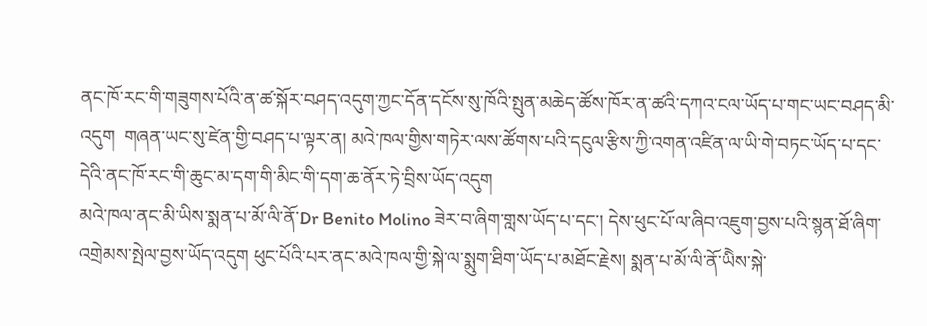ནང་ཁོ་རང་གི་གཟུགས་པོའི་ན་ཚ་སྐོར་བཤད་འདུག་ཀྱང་དོན་དངོས་སུ་ཁོའི་སྤུན་མཆེད་ཚོས་ཁོར་ན་ཚའི་དཀའ་ངལ་ཡོད་པ་གང་ཡང་བཤད་མི་འདུག  གཞན་ཡང་སུ་ཛེན་གྱི་བཤད་པ་ལྟར་ན། མའེ་ཁལ་གྱིས་གཏེར་ལས་ཚོགས་པའི་དངུལ་རྩིས་ཀྱི་འགན་འཛིན་ལ་ཡི་གེ་བཏང་ཡོད་པ་དང་དེའི་ནང་ཁོ་རང་གི་ཆུང་མ་དག་གི་མིང་གི་དག་ཆ་ནོར་ཏེ་བྲིས་ཡོད་འདུག
མའེ་ཁལ་ནང་མི་ཡིས་སྨན་པ་མོ་ལི་ནོ་Dr Benito Molino ཟེར་བ་ཞིག་གླས་ཡོད་པ་དང་། དེས་ཕུང་པོ་ལ་ཞིབ་འཇུག་བྱས་པའི་སྙན་ཐོ་ཞིག་འགྲེམས་སྤེལ་བྱས་ཡོད་འདུག ཕུང་པོའི་པར་ནང་མའེ་ཁལ་གྱི་སྐེ་ལ་སྨུག་ཐིག་ཡོད་པ་མཐོང་རྗེས། སྨན་པ་མོ་ལི་ནོ་ཡིེས་སྐེ་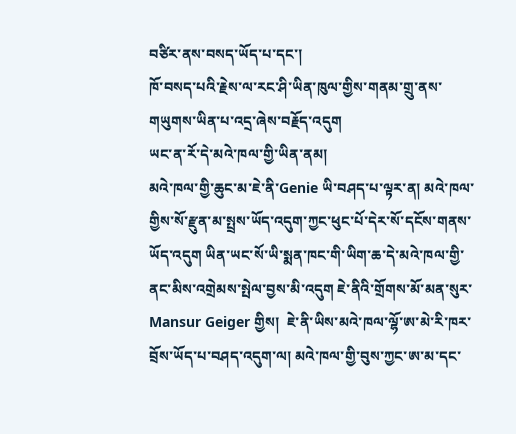བཙིར་ནས་བསད་ཡོད་པ་དང་།
ཁོ་བསད་པའི་རྗེས་ལ་རང་ཤི་ཡིན་ཁུལ་གྱིས་གནམ་གྲུ་ནས་གཡུགས་ཡིན་པ་འདྲ་ཞེས་བརྗོད་འདུག
ཡང་ན་རོ་དེ་མའེ་ཁལ་གྱི་ཡིན་ནམ།
མའེ་ཁལ་གྱི་ཆུང་མ་ཇེ་ནི་Genie ཡི་བཤད་པ་ལྟར་ན། མའེ་ཁལ་གྱིས་སོ་རྫུན་མ་སྤྲས་ཡོད་འདུག་ཀྱང་ཕུང་པོ་དེར་སོ་དངོས་གནས་ཡོད་འདུག ཡིན་ཡང་སོ་ཡི་སྨན་ཁང་གི་ཡིག་ཆ་དེ་མའེ་ཁལ་གྱི་ནང་མིས་འགྲེམས་སྤེལ་བྱས་མི་འདུག ཇེ་ནིའི་གྲོགས་མོ་མན་སུར་Mansur Geiger གྱིས།  ཇེ་ནི་ཡིས་མའེ་ཁལ་ལྷོ་ཨ་མེ་རི་ཁར་བྲོས་ཡོད་པ་བཤད་འདུག་ལ། མའེ་ཁལ་གྱི་བུས་ཀྱང་ཨ་མ་དང་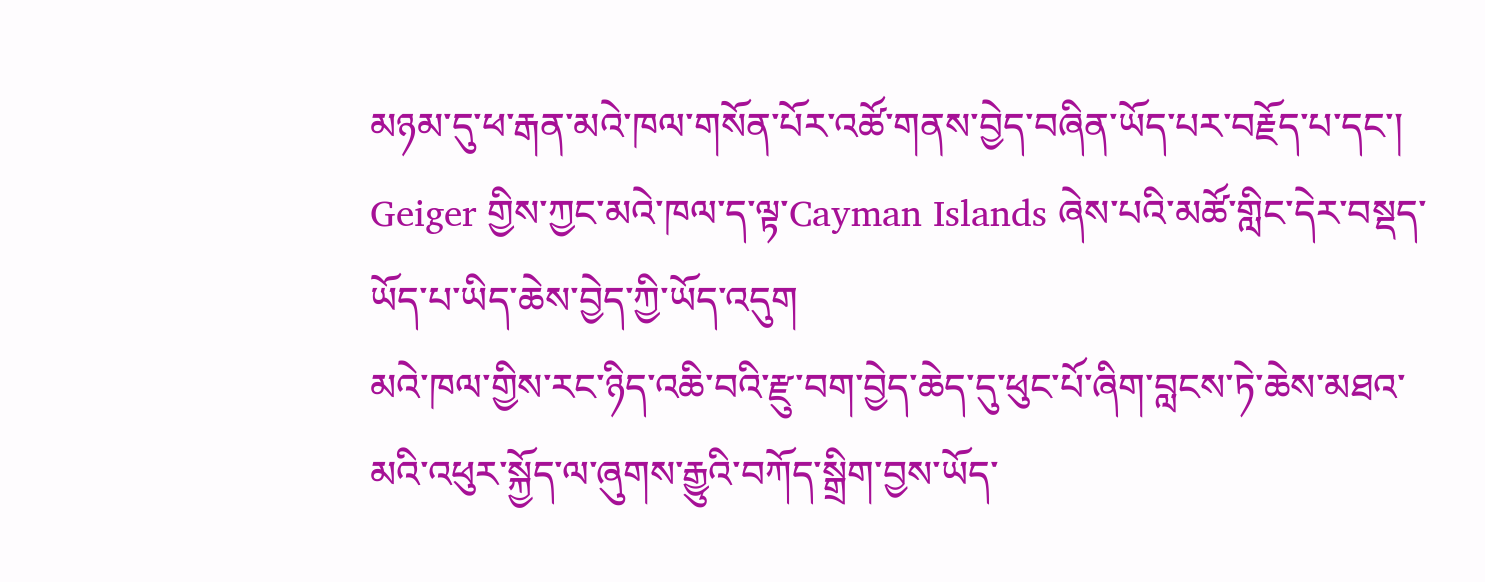མཉམ་དུ་ཕ་རྒན་མའེ་ཁལ་གསོན་པོར་འཚོ་གནས་བྱེད་བཞིན་ཡོད་པར་བརྗོད་པ་དང་། Geiger གྱིས་ཀྱང་མའེ་ཁལ་ད་ལྟ་Cayman Islands ཞེས་པའི་མཚོ་གླིང་དེར་བསྡད་ཡོད་པ་ཡིད་ཆེས་བྱེད་ཀྱི་ཡོད་འདུག
མའེ་ཁལ་གྱིས་རང་ཉིད་འཆི་བའི་རྫུ་བག་བྱེད་ཆེད་དུ་ཕུང་པོ་ཞིག་བླངས་ཏེ་ཆེས་མཐའ་མའི་འཕུར་སྐྱོད་ལ་ཞུགས་རྒྱུའི་བཀོད་སྒྲིག་བྱས་ཡོད་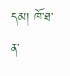དམ། ཁོ་ཐ་ན་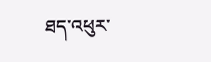ཐད་འཕུར་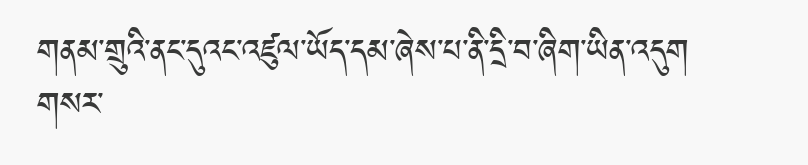གནམ་གྲུའི་ནང་དུའང་འཛུལ་ཡོད་དམ་ཞེས་པ་ནི་དྲི་བ་ཞིག་ཡིན་འདུག
གསར་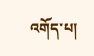འགོད་པ།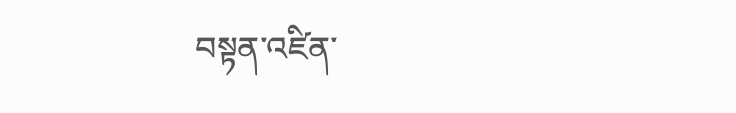བསྟན་འཛིན་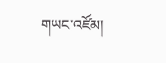གཡང་འཛོམ།